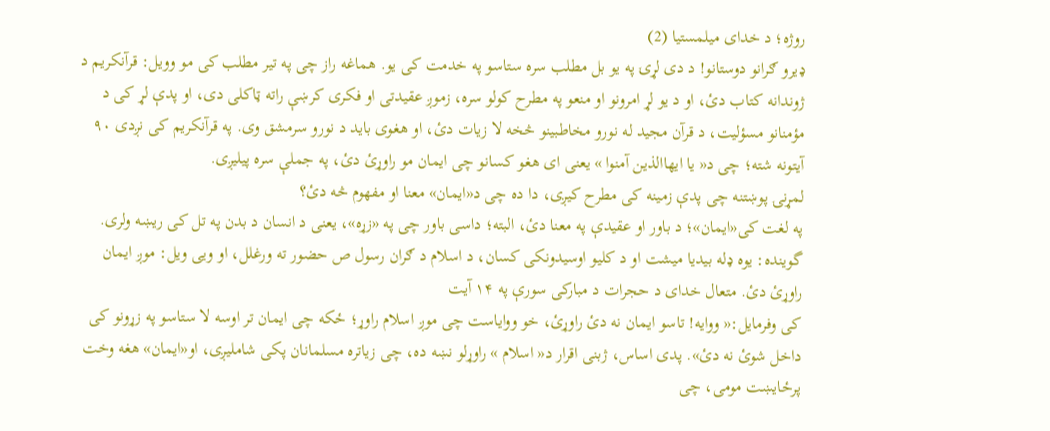روژه؛ د خدای میلمستیا (2)
ډیرو ګرانو دوستانو! د دی لړۍ په یو بل مطلب سره ستاسو په خدمت کی یو. هماغه راز چی په تیر مطلب کی مو وویل: قرآنکریم د ژوندانه کتاب دئ، او د یو لړ امرونو او منعو په مطرح کولو سره، زموږ عقیدتی او فکری کرښې راته ټاکلی دی، او پدې لړ کی د مؤمنانو مسؤلیت، د قرآن مجید له نورو مخاطبینو څخه لا زیات دئ، او هغوی باید د نورو سرمشق وی. په قرآنکریم کی نږدی ۹۰ آیتونه شته؛ چی د« یا ایهاالذین آمنوا » یعنی ای هغو کسانو چی ایمان مو راوړئ دئ، په جملې سره پیلیږی.
لمړنۍ پوښتنه چی پدې زمینه کی مطرح کیږی، دا ده چی د«ایمان» معنا او مفهوم څه دئ؟
په لغت کی«ایمان»؛ د باور او عقیدې په معنا دئ، البته؛ داسی باور چی په «زړه»، یعنی د انسان د بدن په تل کی ریښه ولری.
گوینده: یوه ډله بیدیا میشت او د کلیو اوسیدونکی کسان، د اسلام د ګران رسول ص حضور ته ورغلل، او ویی ویل: موږ ایمان راوړئ دئ. متعال خدای د حجرات د مبارکی سورې په ۱۴ آیت
کی وفرمایل:« ووایه! تاسو ایمان نه دئ راوړئ، خو ووایاست چی موږ اسلام راوړ؛ ځکه چی ایمان تر اوسه لا ستاسو په زړونو کی داخل شوئ نه دئ». پدی اساس، ژبنی اقرار د« اسلام » راوړلو نښه ده، چی زیاتره مسلمانان پکی شاملیږی، او«ایمان» هغه وخت پرځایښت مومی، چی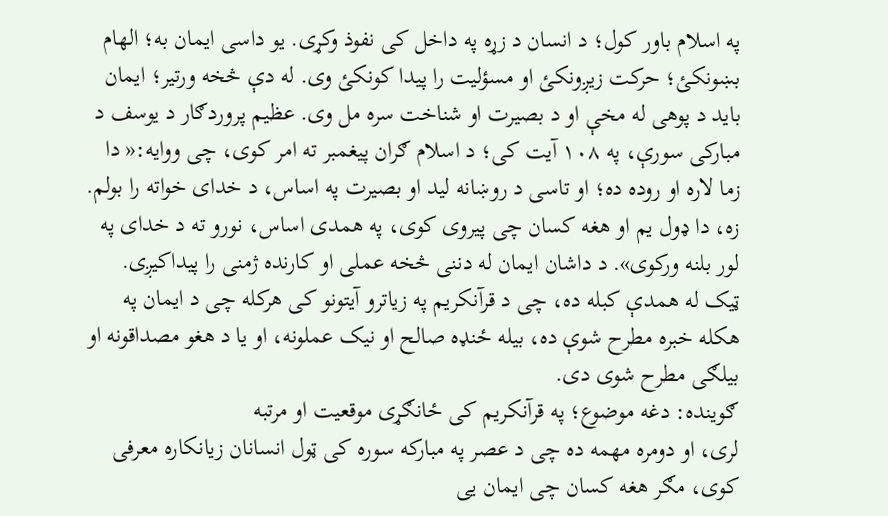په اسلام باور کول؛ د انسان د زړه په داخل کی نفوذ وکړی. یو داسی ایمان به؛ الهام بښونکئ؛ حرکت زیږونکئ او مسؤلیت را پیدا کونکئ وی. له دې څخه ورتیر؛ ایمان باید د پوهی له مخې او د بصیرت او شناخت سره مل وی. عظیم پروردګار د یوسف د مبارکی سورې، په ۱۰۸ آیت کی؛ د اسلام ګران پیغمبر ته امر کوی، چی ووایه:« دا زما لاره او روده ده؛ او تاسی د روښانه لید او بصیرت په اساس، د خدای خواته را بولم. زه، دا ډول یم او هغه کسان چی پیروی کوی، په همدی اساس، نورو ته د خدای په لور بلنه ورکوی». د داشان ایمان له دننی څخه عملی او کارنده ژمنی را پیداکیږی. ټیک له همدې کبله ده، چی د قرآنکریم په زیاترو آیتونو کی هرکله چی د ایمان په هکله خبره مطرح شوې ده، بیله ځنډه صالح او نیک عملونه، او یا د هغو مصداقونه او بیلګی مطرح شوی دی.
ګوینده: دغه موضوع؛ په قرآنکریم کی ځانګړی موقعیت او مرتبه
لری، او دومره مهمه ده چی د عصر په مبارکه سوره کی ټول انسانان زیانکاره معرفی کوی، مګر هغه کسان چی ایمان یی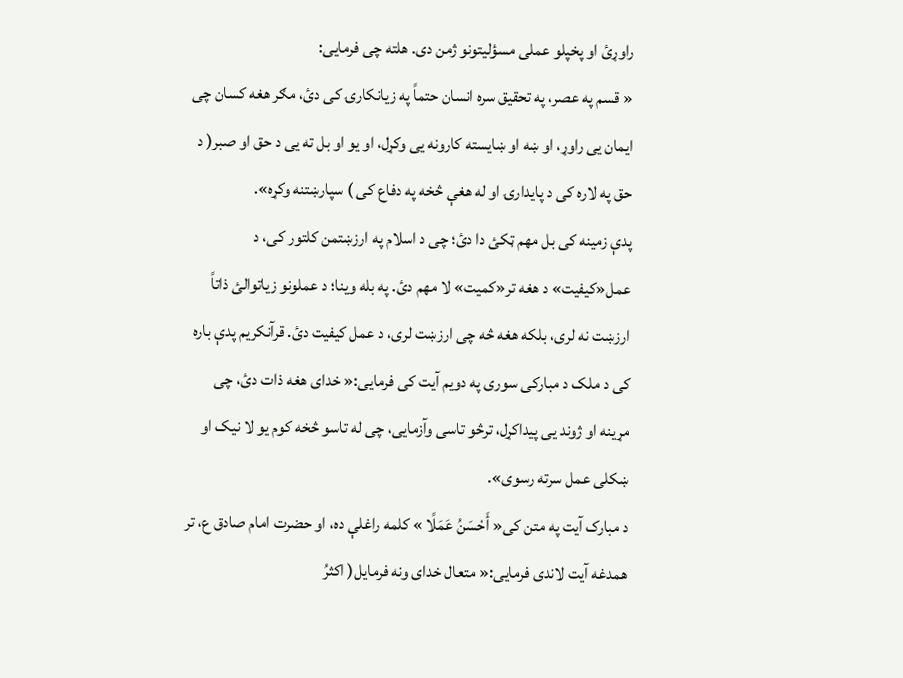راوړئ او پخپلو عملی مسؤلیتونو ژمن دی. هلته چی فرمایی:
« قسم په عصر، په تحقیق سره انسان حتماً په زیانکارۍ کی دئ، مګر هغه کسان چی ایمان یی راوړ، او ښه او ښایسته کارونه یی وکړل، او یو او بل ته یی د حق او صبر( د حق په لاره کی د پایدارۍ او له هغې څخه په دفاع کی ) سپارښتنه وکړه».
پدې زمینه کی بل مهم ټکئ دا دئ؛ چی د اسلام په ارزښتمن کلتور کی، د عمل«کیفیت» د هغه تر«کمیت» لا مهم دئ. په بله وینا؛ د عملونو زیاتوالئ ذاتاً ارزښت نه لری، بلکه هغه څه چی ارزښت لری، د عمل کیفیت دئ. قرآنکریم پدې باره کی د ملک د مبارکی سوری په دویم آیت کی فرمایی:« خدای هغه ذات دئ، چی مړینه او ژوند یی پیداکړل، ترڅو تاسی وآزمایی، چی له تاسو څخه کوم یو لا نیک او ښکلی عمل سرته رسوی».
د مبارک آیت په متن کی« أَحْسَنُ عَمَلًا » کلمه راغلې ده، او حضرت امام صادق ع، تر همدغه آیت لاندی فرمایی:« متعال خدای ونه فرمایل( اکثرُ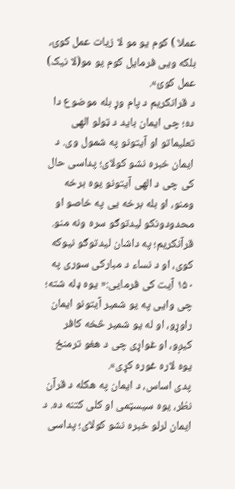عملا ) کوم یو مو لا زیات عمل کوئ،
بلکه ویی فرمایل کوم یو مو(لا نیک) عمل کوئ».
د قرانکریم د پام وړ بله موضوع دا ده؛ چی ایمان باید د ټولو الهی تعلیماتو او آیتونو په شمول وی. د ایمان خبره نشو کولای؛ پداسی حال کی چی د الهی آیتونو یوه برخه ومنو، او بله برخه یی په خاصو او محدودونکو لیدتوګو سره ونه منو. قرآنکریم؛ په داشان لیدتوګو نیوکه کوی، او د نساء د مبارکی سوری په ۱۵۰ آیت کی فرمایی:« یوه ډله شته؛ چی وایی په یو شمیر آیتونو ایمان راوړو، او له یو شمیر څخه کافر کیږو، او غواړی چی د هغو ترمنځ یوه لاره غوره کړی».
پدی اساس، د ایمان په هکله د قرآن نظر، یوه سیسټمی او کلی کتنه ده. د ایمان لرلو خبره نشو کولای؛ پداسی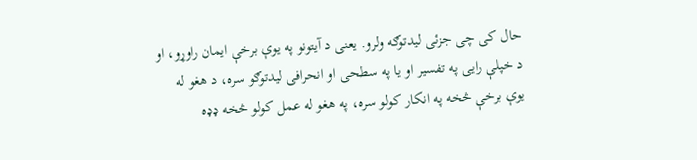حال کی چی جزئی لیدتوګه ولرو. یعنی د آیتونو په یوې برخې ایمان راوړو، او د خپلې رایی په تفسیر او یا په سطحی او انحرافی لیدتوګو سره، د هغو له یوې برخې څخه په انکار کولو سره، په هغو له عمل کولو څخه ډډه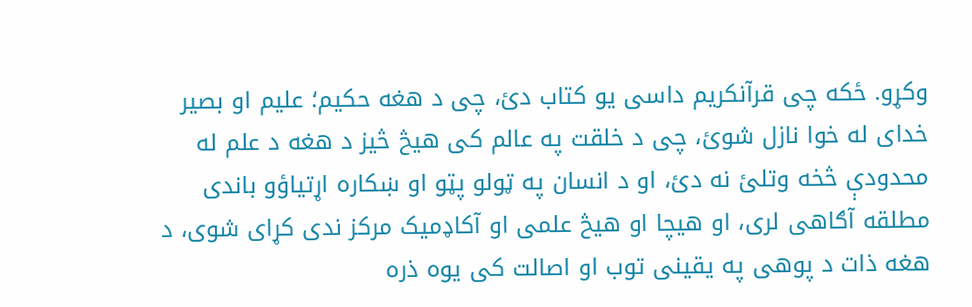وکړو. ځکه چی قرآنکریم داسی یو کتاب دئ، چی د هغه حکیم؛ علیم او بصیر خدای له خوا نازل شوئ، چی د خلقت په عالم کی هیڅ څیز د هغه د علم له محدودې څخه وتلئ نه دئ، او د انسان په ټولو پټو او ښکاره اړتیاؤو باندی مطلقه آګاهی لری، او هیچا او هیڅ علمی او آکاډمیک مرکز ندی کړای شوی، د هغه ذات د پوهی په یقینی توب او اصالت کی یوه ذره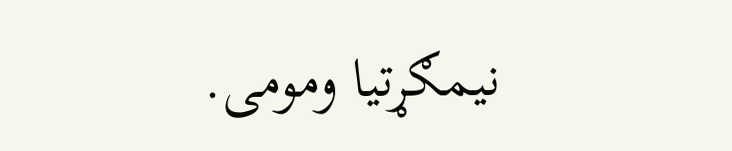نیمګړتیا ومومی.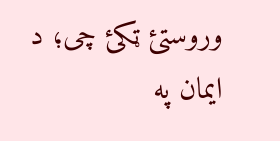وروستئ ټکئ چی؛ د ایمان په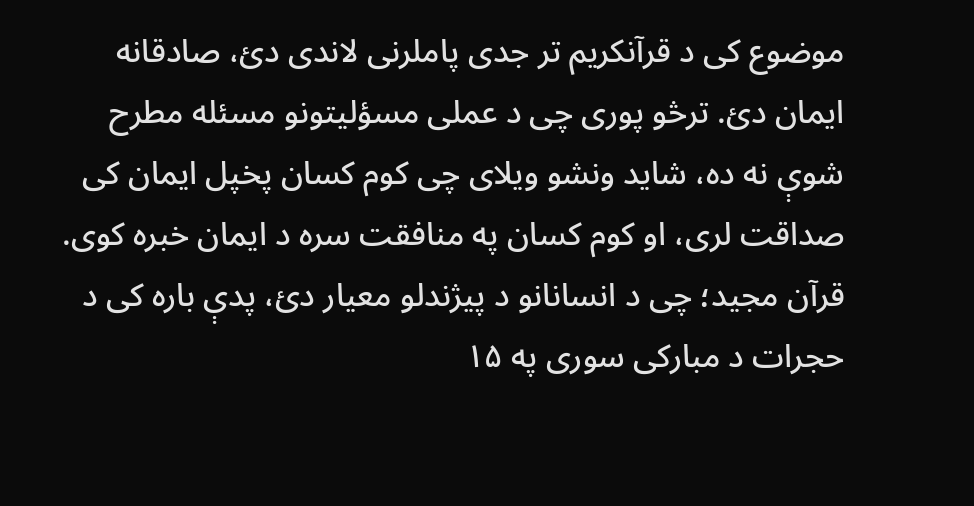موضوع کی د قرآنکریم تر جدی پاملرنی لاندی دئ، صادقانه ایمان دئ. ترڅو پوری چی د عملی مسؤلیتونو مسئله مطرح شوې نه ده، شاید ونشو ویلای چی کوم کسان پخپل ایمان کی صداقت لری، او کوم کسان په منافقت سره د ایمان خبره کوی. قرآن مجید؛ چی د انسانانو د پیژندلو معیار دئ، پدې باره کی د حجرات د مبارکی سوری په ۱۵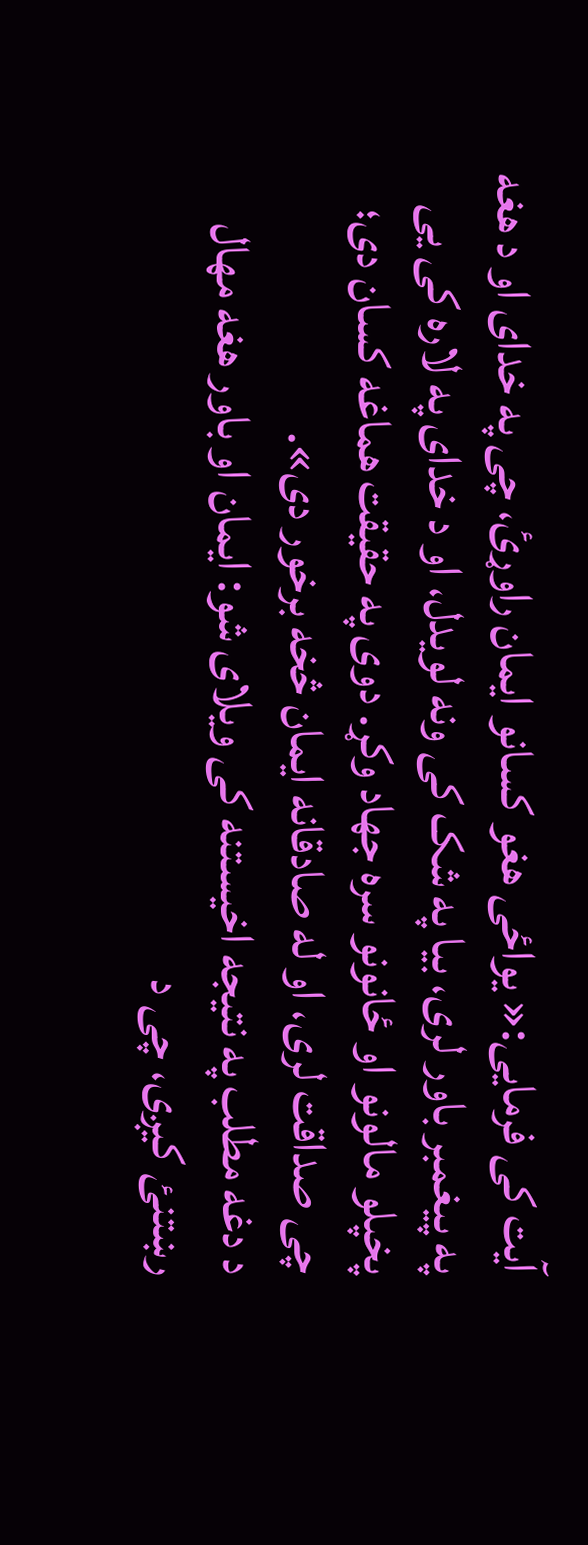آیت کی فرمایی:« یواځی هغو کسانو ایمان راوړئ، چی په خدای او د هغه په پیغمبر باور لری، بیا په شک کی ونه لویدل، او د خدای په لاره کی یی پخپلو مالونو او ځانونو سره جهاد وکړ. دوی په حقیقت هماغه کسان دی؛ چی صداقت لری، او له صادقانه ایمان څخه برخور دی».
د دغه مطلب په نتیجه اخیستنه کی ویلای شو: ایمان او باور هغه مهال رښتنئ کیږی، چی د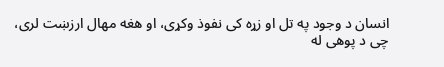انسان د وجود په تل او زړه کی نفوذ وکړی، او هغه مهال ارزښت لری، چی د پوهی له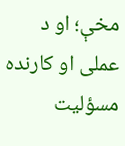مخې؛ او د عملی او کارنده مسؤلیت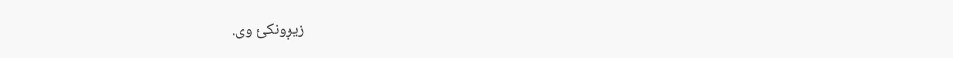زیږونکئ وی.